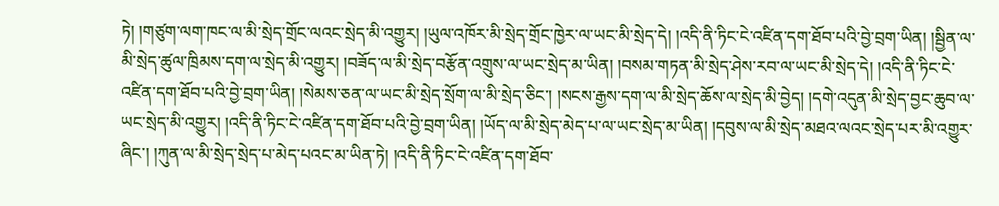ཏེ། །གཙུག་ལག་ཁང་ལ་མི་སྲེད་གྲོང་ལའང་སྲེད་མི་འགྱུར། །ཡུལ་འཁོར་མི་སྲེད་གྲོང་ཁྱེར་ལ་ཡང་མི་སྲེད་དེ། །འདི་ནི་ཏིང་ངེ་འཛིན་དག་ཐོབ་པའི་བྱེ་བྲག་ཡིན། །སྦྱིན་ལ་མི་སྲེད་ཚུལ་ཁྲིམས་དག་ལ་སྲེད་མི་འགྱུར། །བཟོད་ལ་མི་སྲེད་བརྩོན་འགྲུས་ལ་ཡང་སྲེད་མ་ཡིན། །བསམ་གཏན་མི་སྲེད་ཤེས་རབ་ལ་ཡང་མི་སྲེད་དེ། །འདི་ནི་ཏིང་ངེ་འཛིན་དག་ཐོབ་པའི་བྱེ་བྲག་ཡིན། །སེམས་ཅན་ལ་ཡང་མི་སྲེད་སྲོག་ལ་མི་སྲེད་ཅིང་། །སངས་རྒྱས་དག་ལ་མི་སྲེད་ཆོས་ལ་སྲེད་མི་བྱེད། །དགེ་འདུན་མི་སྲེད་བྱང་ཆུབ་ལ་ཡང་སྲེད་མི་འགྱུར། །འདི་ནི་ཏིང་ངེ་འཛིན་དག་ཐོབ་པའི་བྱེ་བྲག་ཡིན། །ཡོད་ལ་མི་སྲེད་མེད་པ་ལ་ཡང་སྲེད་མ་ཡིན། །དབུས་ལ་མི་སྲེད་མཐའ་ལའང་སྲེད་པར་མི་འགྱུར་ཞིང་། །ཀུན་ལ་མི་སྲེད་སྲེད་པ་མེད་པའང་མ་ཡིན་ཏེ། །འདི་ནི་ཏིང་ངེ་འཛིན་དག་ཐོབ་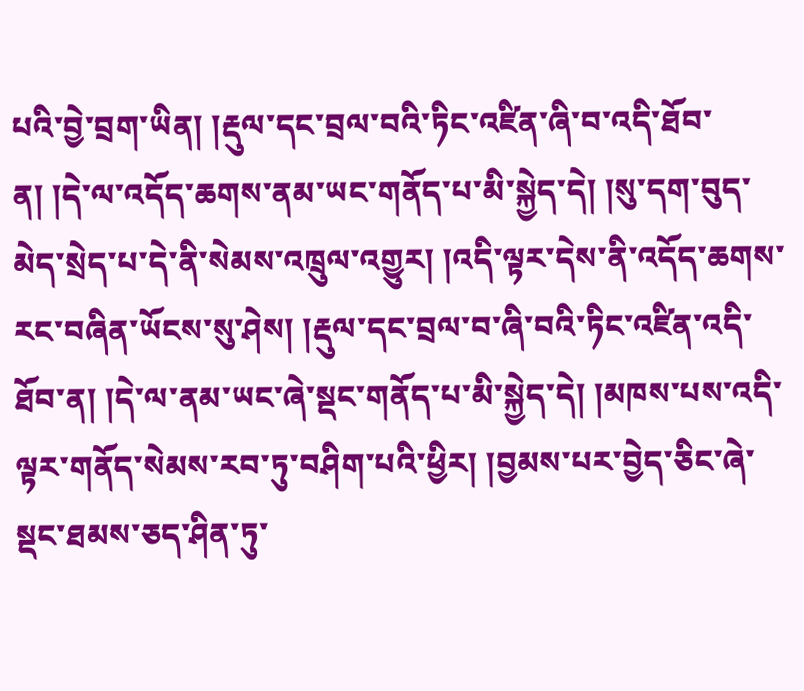པའི་བྱེ་བྲག་ཡིན། །རྡུལ་དང་བྲལ་བའི་ཏིང་འཛིན་ཞི་བ་འདི་ཐོབ་ན། །དེ་ལ་འདོད་ཆགས་ནམ་ཡང་གནོད་པ་མི་སྐྱེད་དེ། །སུ་དག་བུད་མེད་སྲེད་པ་དེ་ནི་སེམས་འཁྲུལ་འགྱུར། །འདི་ལྟར་དེས་ནི་འདོད་ཆགས་རང་བཞིན་ཡོངས་སུ་ཤེས། །རྡུལ་དང་བྲལ་བ་ཞི་བའི་ཏིང་འཛིན་འདི་ཐོབ་ན། །དེ་ལ་ནམ་ཡང་ཞེ་སྡང་གནོད་པ་མི་སྐྱེད་དེ། །མཁས་པས་འདི་ལྟར་གནོད་སེམས་རབ་ཏུ་བཤིག་པའི་ཕྱིར། །བྱམས་པར་བྱེད་ཅིང་ཞེ་སྡང་ཐམས་ཅད་ཤིན་ཏུ་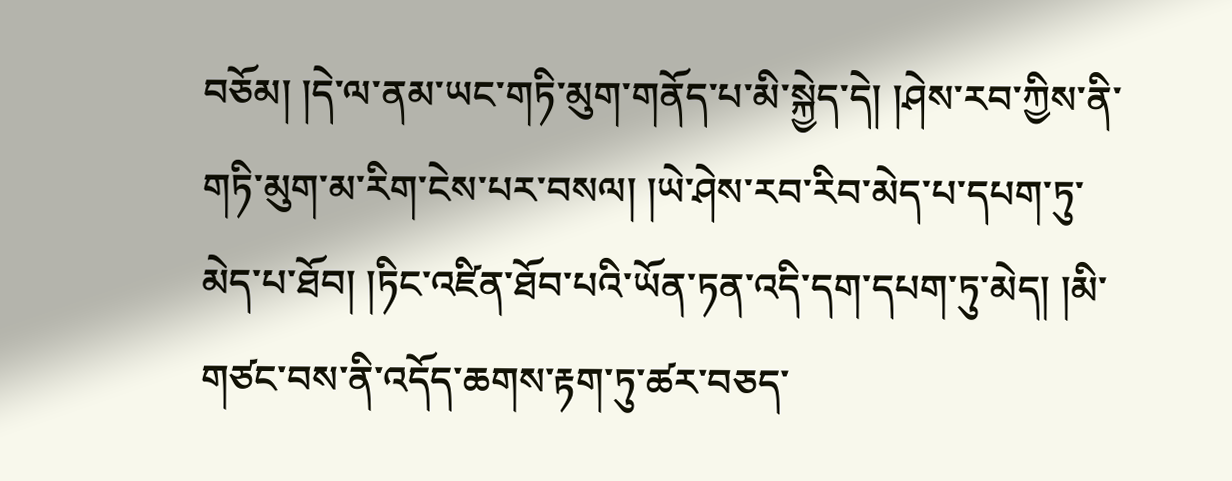བཅོམ། །དེ་ལ་ནམ་ཡང་གཏི་མུག་གནོད་པ་མི་སྐྱེད་དེ། །ཤེས་རབ་ཀྱིས་ནི་གཏི་མུག་མ་རིག་ངེས་པར་བསལ། །ཡེ་ཤེས་རབ་རིབ་མེད་པ་དཔག་ཏུ་མེད་པ་ཐོབ། །ཏིང་འཛིན་ཐོབ་པའི་ཡོན་ཏན་འདི་དག་དཔག་ཏུ་མེད། །མི་གཙང་བས་ནི་འདོད་ཆགས་རྟག་ཏུ་ཚར་བཅད་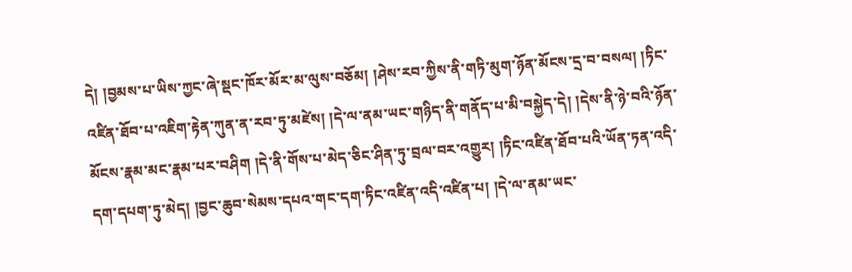དེ། །བྱམས་པ་ཡིས་ཀྱང་ཞེ་སྡང་ཁོར་མོར་མ་ལུས་བཅོམ། །ཤེས་རབ་ཀྱིས་ནི་གཏི་མུག་ཉོན་མོངས་དྲ་བ་བསལ། །ཏིང་འཛིན་ཐོབ་པ་འཇིག་རྟེན་ཀུན་ན་རབ་ཏུ་མཛེས། །དེ་ལ་ནམ་ཡང་གཉིད་ནི་གནོད་པ་མི་བསྐྱེད་དེ། །དེས་ནི་ཉེ་བའི་ཉོན་མོངས་རྣམ་མང་རྣམ་པར་བཤིག །དེ་ནི་གོས་པ་མེད་ཅིང་ཤིན་ཏུ་བྲལ་བར་འགྱུར། །ཏིང་འཛིན་ཐོབ་པའི་ཡོན་ཏན་འདི་དག་དཔག་ཏུ་མེད། །བྱང་ཆུབ་སེམས་དཔའ་གང་དག་ཏིང་འཛིན་འདི་འཛིན་པ། །དེ་ལ་ནམ་ཡང་